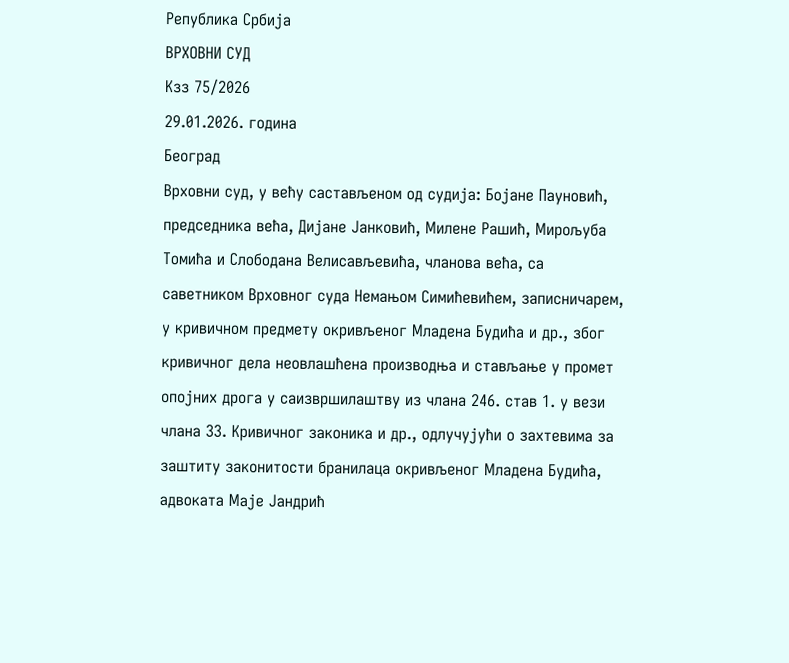Република Србија
ВРХОВНИ СУД
Кзз 75/2026
29.01.2026. година
Београд
Врховни суд, у већу састављеном од судија: Бојане Пауновић, председника већа, Дијане Јанковић, Милене Рашић, Мирољуба Томића и Слободана Велисављевића, чланова већа, са саветником Врховног суда Немањом Симићевићем, записничарем, у кривичном предмету окривљеног Младена Будића и др., због кривичног дела неовлашћена производња и стављање у промет опојних дрога у саизвршилаштву из члана 246. став 1. у вези члана 33. Кривичног законика и др., одлучујући о захтевима за заштиту законитости бранилаца окривљеног Младена Будића, адвоката Маје Јандрић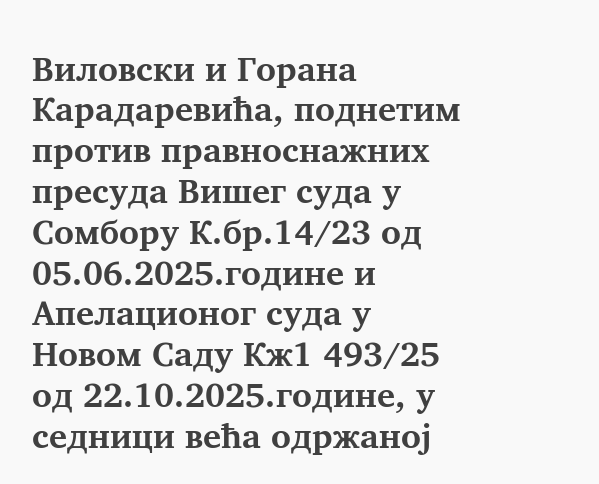Виловски и Горана Карадаревића, поднетим против правноснажних пресуда Вишег суда у Сомбору К.бр.14/23 од 05.06.2025.године и Апелационог суда у Новом Саду Кж1 493/25 од 22.10.2025.године, у седници већа одржаној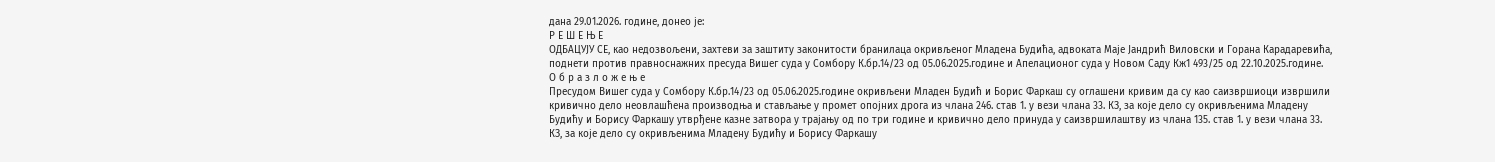дана 29.01.2026. године, донео је:
Р Е Ш Е Њ Е
ОДБАЦУЈУ СЕ, као недозвољени, захтеви за заштиту законитости бранилаца окривљеног Младена Будића, адвоката Маје Јандрић Виловски и Горана Карадаревића, поднети против правноснажних пресуда Вишег суда у Сомбору К.бр.14/23 од 05.06.2025.године и Апелационог суда у Новом Саду Кж1 493/25 од 22.10.2025.године.
О б р а з л о ж е њ е
Пресудом Вишег суда у Сомбору К.бр.14/23 од 05.06.2025.године окривљени Младен Будић и Борис Фаркаш су оглашени кривим да су као саизвршиоци извршили кривично дело неовлашћена производња и стављање у промет опојних дрога из члана 246. став 1. у вези члана 33. КЗ, за које дело су окривљенима Младену Будићу и Борису Фаркашу утврђене казне затвора у трајању од по три године и кривично дело принуда у саизвршилаштву из члана 135. став 1. у вези члана 33. КЗ, за које дело су окривљенима Младену Будићу и Борису Фаркашу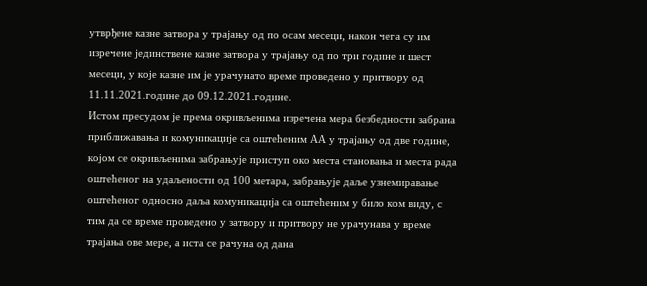утврђене казне затвора у трајању од по осам месеци, након чега су им изречене јединствене казне затвора у трајању од по три године и шест месеци, у које казне им је урачунато време проведено у притвору од 11.11.2021.године до 09.12.2021.године.
Истом пресудом је према окривљенима изречена мера безбедности забрана приближавања и комуникације са оштећеним АА у трајању од две године, којом се окривљенима забрањује приступ око места становања и места рада оштећеног на удаљености од 100 метара, забрањује даље узнемиравање оштећеног односно даља комуникација са оштећеним у било ком виду, с тим да се време проведено у затвору и притвору не урачунава у време трајања ове мере, а иста се рачуна од дана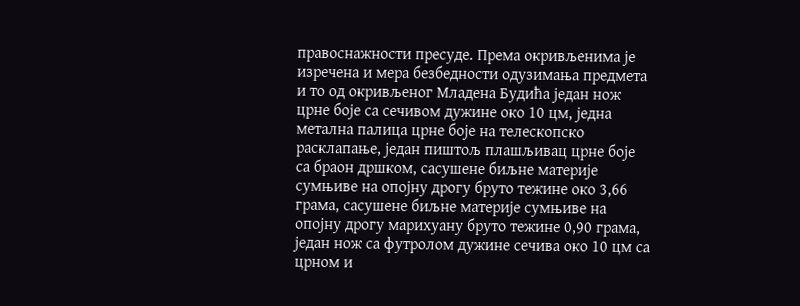правоснажности пресуде. Према окривљенима је изречена и мера безбедности одузимања предмета и то од окривљеног Младена Будића један нож црне боје са сечивом дужине око 10 цм, једна метална палица црне боје на телескопско расклапање, један пиштољ плашљивац црне боје са браон дршком, сасушене биљне материје сумњиве на опојну дрогу бруто тежине око 3,66 грама, сасушене биљне материје сумњиве на опојну дрогу марихуану бруто тежине 0,90 грама, један нож са футролом дужине сечива око 10 цм са црном и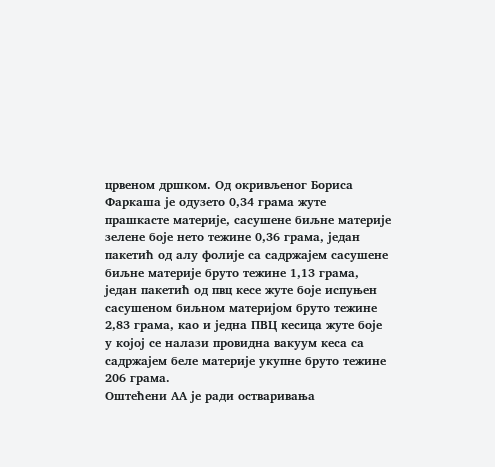црвеном дршком. Од окривљеног Бориса Фаркаша је одузето 0,34 грама жуте прашкасте материје, сасушене биљне материје зелене боје нето тежине 0,36 грама, један пакетић од алу фолије са садржајем сасушене биљне материје бруто тежине 1,13 грама, један пакетић од пвц кесе жуте боје испуњен сасушеном биљном материјом бруто тежине 2,83 грама, као и једна ПВЦ кесица жуте боје у којој се налази провидна вакуум кеса са садржајем беле материје укупне бруто тежине 206 грама.
Оштећени АА је ради остваривања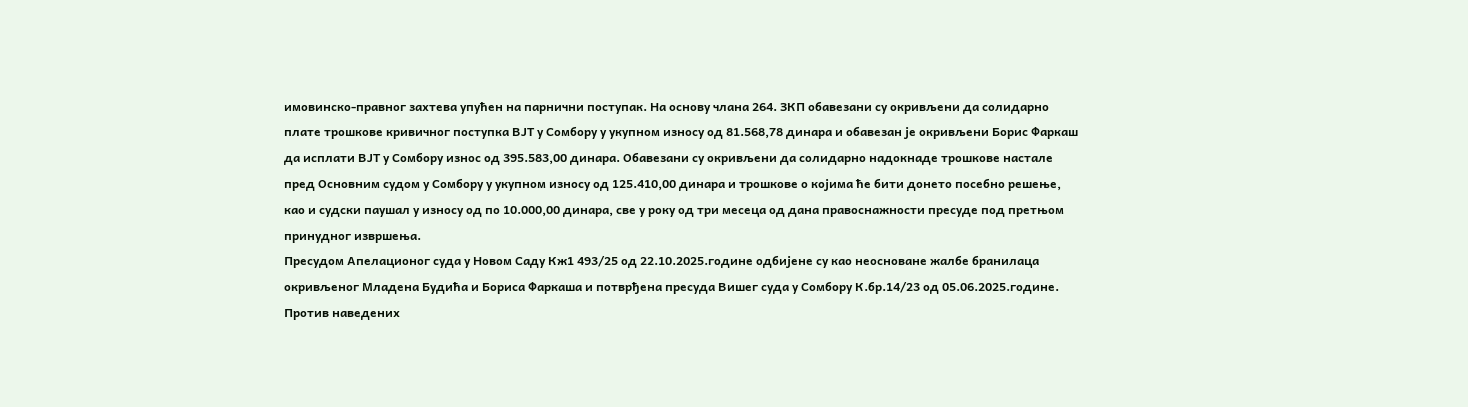имовинско-правног захтева упућен на парнични поступак. На основу члана 264. ЗКП обавезани су окривљени да солидарно плате трошкове кривичног поступка ВЈТ у Сомбору у укупном износу од 81.568,78 динара и обавезан је окривљени Борис Фаркаш да исплати ВЈТ у Сомбору износ од 395.583,00 динара. Обавезани су окривљени да солидарно надокнаде трошкове настале пред Основним судом у Сомбору у укупном износу од 125.410,00 динара и трошкове о којима ће бити донето посебно решење, као и судски паушал у износу од по 10.000,00 динара, све у року од три месеца од дана правоснажности пресуде под претњом принудног извршења.
Пресудом Апелационог суда у Новом Саду Кж1 493/25 од 22.10.2025.године одбијене су као неосноване жалбе бранилаца окривљеног Младена Будића и Бориса Фаркаша и потврђена пресуда Вишег суда у Сомбору К.бр.14/23 од 05.06.2025.године.
Против наведених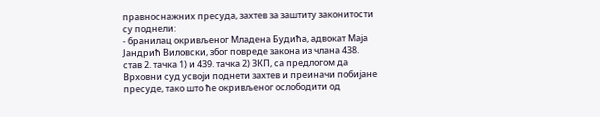правноснажних пресуда, захтев за заштиту законитости су поднели:
- бранилац окривљеног Младена Будића, адвокат Маја Јандрић Виловски, због повреде закона из члана 438. став 2. тачка 1) и 439. тачка 2) ЗКП, са предлогом да Врховни суд усвоји поднети захтев и преиначи побијане пресуде, тако што ће окривљеног ослободити од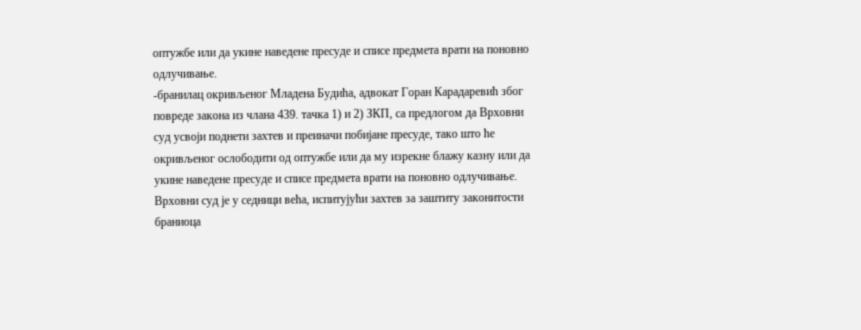оптужбе или да укине наведене пресуде и списе предмета врати на поновно одлучивање.
-бранилац окривљеног Младена Будића, адвокат Горан Карадаревић због повреде закона из члана 439. тачка 1) и 2) ЗКП, са предлогом да Врховни суд усвоји поднети захтев и преиначи побијане пресуде, тако што ће окривљеног ослободити од оптужбе или да му изрекне блажу казну или да укине наведене пресуде и списе предмета врати на поновно одлучивање.
Врховни суд је у седници већа, испитујући захтев за заштиту законитости браниоца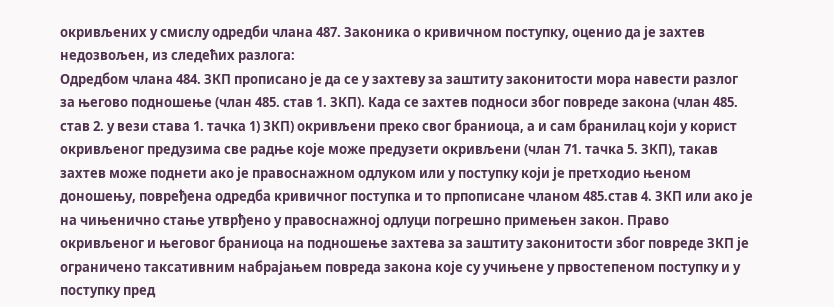окривљених у смислу одредби члана 487. Законика о кривичном поступку, оценио да је захтев недозвољен, из следећих разлога:
Одредбом члана 484. ЗКП прописано је да се у захтеву за заштиту законитости мора навести разлог за његово подношење (члан 485. став 1. ЗКП). Када се захтев подноси због повреде закона (члан 485. став 2. у вези става 1. тачка 1) ЗКП) окривљени преко свог браниоца, а и сам бранилац који у корист окривљеног предузима све радње које може предузети окривљени (члан 71. тачка 5. ЗКП), такав захтев може поднети ако је правоснажном одлуком или у поступку који је претходио њеном доношењу, повређена одредба кривичног поступка и то прпописане чланом 485.став 4. ЗКП или ако је на чињенично стање утврђено у правоснажној одлуци погрешно примењен закон. Право окривљеног и његовог браниоца на подношење захтева за заштиту законитости због повреде ЗКП је ограничено таксативним набрајањем повреда закона које су учињене у првостепеном поступку и у поступку пред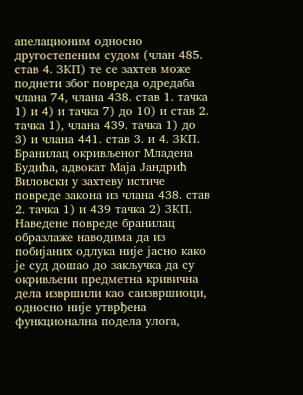апелационим односно другостепеним судом (члан 485. став 4. ЗКП) те се захтев може поднети због повреда одредаба члана 74, члана 438. став 1. тачка 1) и 4) и тачка 7) до 10) и став 2. тачка 1), члана 439. тачка 1) до 3) и члана 441. став 3. и 4. ЗКП.
Бранилац окривљеног Младена Будића, адвокат Маја Јандрић Виловски у захтеву истиче повреде закона из члана 438. став 2. тачка 1) и 439 тачка 2) ЗКП. Наведене повреде бранилац образлаже наводима да из побијаних одлука није јасно како је суд дошао до закључка да су окривљени предметна кривична дела извршили као саизвршиоци, односно није утврђена функционална подела улога,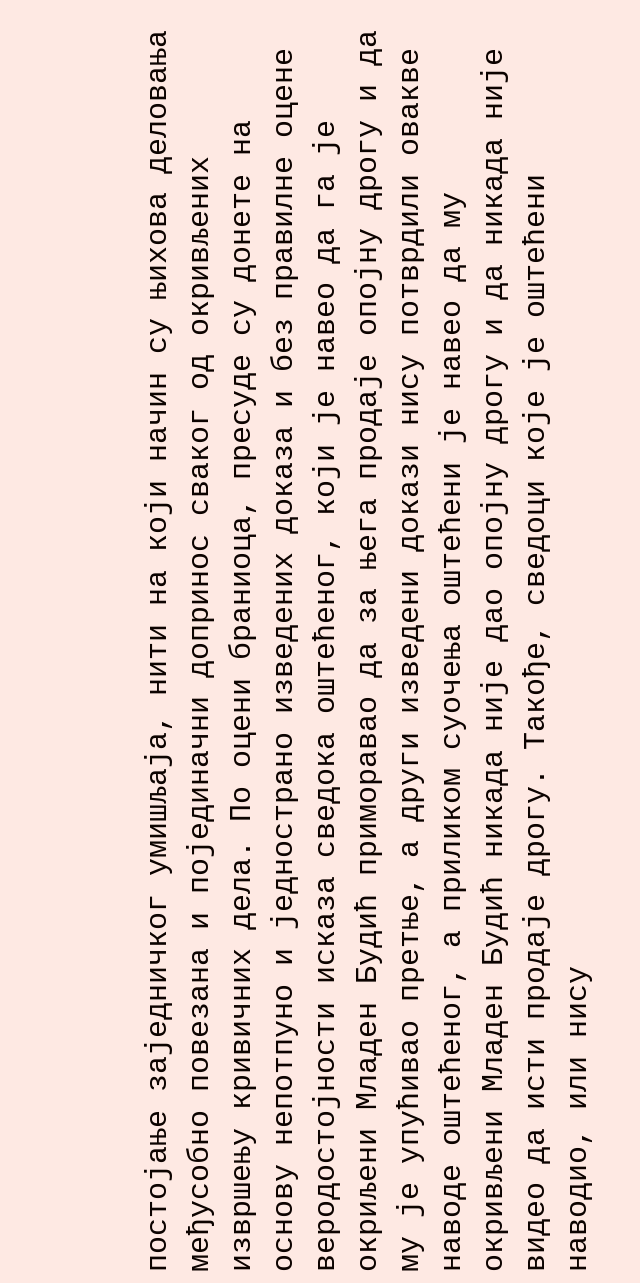постојање заједничког умишљаја, нити на који начин су њихова деловања међусобно повезана и појединачни допринос сваког од окривљених извршењу кривичних дела. По оцени браниоца, пресуде су донете на основу непотпуно и једнострано изведених доказа и без правилне оцене веродостојности исказа сведока оштећеног, који је навео да га је окриљени Младен Будић приморавао да за њега продаје опојну дрогу и да му је упућивао претње, а други изведени докази нису потврдили овакве наводе оштећеног, а приликом суочења оштећени је навео да му окривљени Младен Будић никада није дао опојну дрогу и да никада није видео да исти продаје дрогу. Такође, сведоци које је оштећени наводио, или нису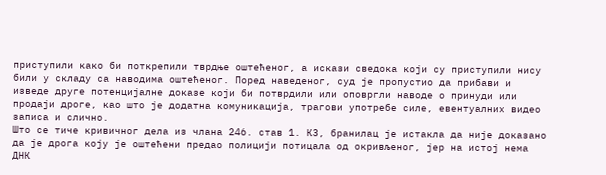приступили како би поткрепили тврдње оштећеног, а искази сведока који су приступили нису били у складу са наводима оштећеног. Поред наведеног, суд је пропустио да прибави и изведе друге потенцијалне доказе који би потврдили или оповргли наводе о принуди или продаји дроге, као што је додатна комуникација, трагови употребе силе, евентуалних видео записа и слично.
Што се тиче кривичног дела из члана 246. став 1. КЗ, бранилац је истакла да није доказано да је дрога коју је оштећени предао полицији потицала од окривљеног, јер на истој нема ДНК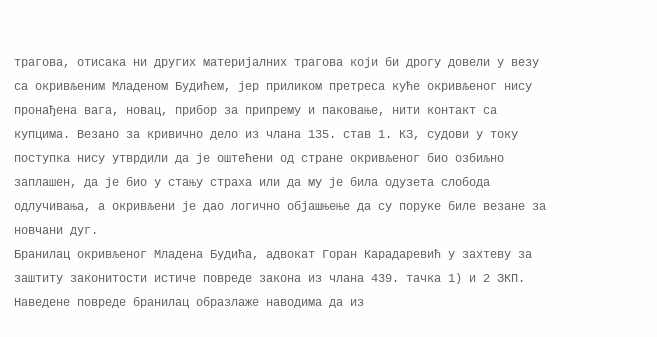трагова, отисака ни других материјалних трагова који би дрогу довели у везу са окривљеним Младеном Будићем, јер приликом претреса куће окривљеног нису пронађена вага, новац, прибор за припрему и паковање, нити контакт са купцима. Везано за кривично дело из члана 135. став 1. КЗ, судови у току поступка нису утврдили да је оштећени од стране окривљеног био озбиљно заплашен, да је био у стању страха или да му је била одузета слобода одлучивања, а окривљени је дао логично објашњење да су поруке биле везане за новчани дуг.
Бранилац окривљеног Младена Будића, адвокат Горан Карадаревић у захтеву за заштиту законитости истиче повреде закона из члана 439. тачка 1) и 2 ЗКП. Наведене повреде бранилац образлаже наводима да из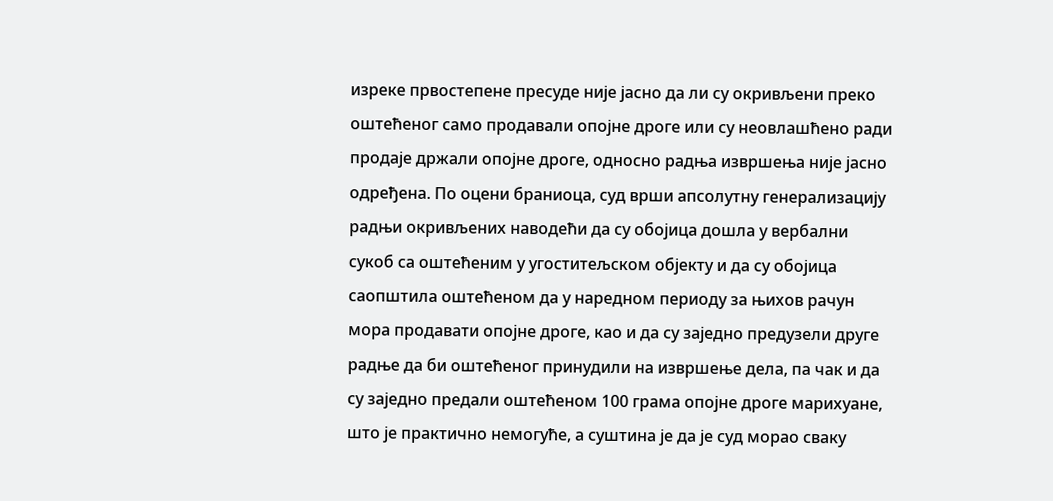изреке првостепене пресуде није јасно да ли су окривљени преко оштећеног само продавали опојне дроге или су неовлашћено ради продаје држали опојне дроге, односно радња извршења није јасно одређена. По оцени браниоца, суд врши апсолутну генерализацију радњи окривљених наводећи да су обојица дошла у вербални сукоб са оштећеним у угоститељском објекту и да су обојица саопштила оштећеном да у наредном периоду за њихов рачун мора продавати опојне дроге, као и да су заједно предузели друге радње да би оштећеног принудили на извршење дела, па чак и да су заједно предали оштећеном 100 грама опојне дроге марихуане, што је практично немогуће, а суштина је да је суд морао сваку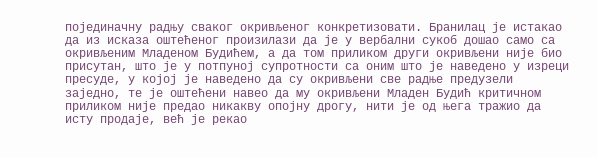појединачну радњу сваког окривљеног конкретизовати. Бранилац је истакао да из исказа оштећеног произилази да је у вербални сукоб дошао само са окривљеним Младеном Будићем, а да том приликом други окривљени није био присутан, што је у потпуној супротности са оним што је наведено у изреци пресуде, у којој је наведено да су окривљени све радње предузели заједно, те је оштећени навео да му окривљени Младен Будић критичном приликом није предао никакву опојну дрогу, нити је од њега тражио да исту продаје, већ је рекао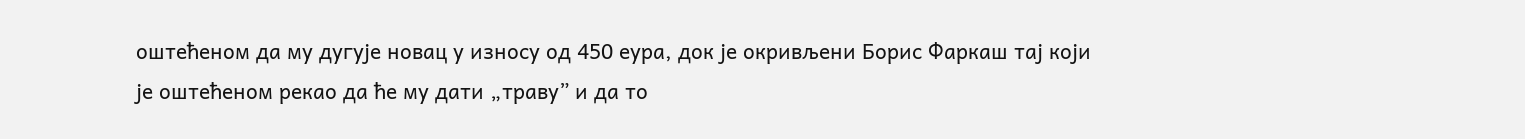оштећеном да му дугује новац у износу од 450 еура, док је окривљени Борис Фаркаш тај који је оштећеном рекао да ће му дати „траву” и да то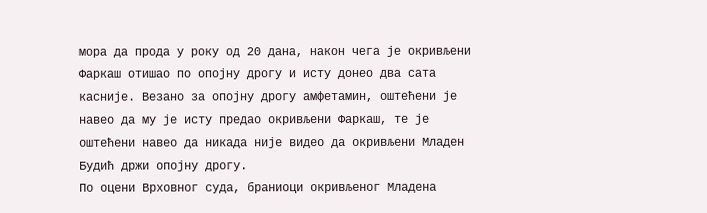мора да прода у року од 20 дана, након чега је окривљени Фаркаш отишао по опојну дрогу и исту донео два сата касније. Везано за опојну дрогу амфетамин, оштећени је навео да му је исту предао окривљени Фаркаш, те је оштећени навео да никада није видео да oкривљени Младен Будић држи опојну дрогу.
По оцени Врховног суда, браниоци окривљеног Младена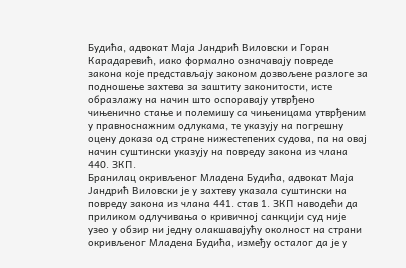Будића, адвокат Маја Јандрић Виловски и Горан Карадаревић, иако формално означавају повреде закона које представљају законом дозвољене разлоге за подношење захтева за заштиту законитости, исте образлажу на начин што оспоравају утврђено чињенично стање и полемишу са чињеницама утврђеним у правноснажним одлукама, те указују на погрешну оцену доказа од стране нижестепених судова, па на овај начин суштински указују на повреду закона из члана 440. ЗКП.
Бранилац окривљеног Младена Будића, адвокат Маја Јандрић Виловски је у захтеву указала суштински на повреду закона из члана 441. став 1. ЗКП наводећи да приликом одлучивања о кривичној санкцији суд није узео у обзир ни једну олакшавајућу околност на страни окривљеног Младена Будића, између осталог да је у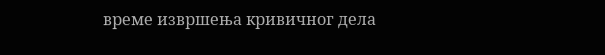време извршења кривичног дела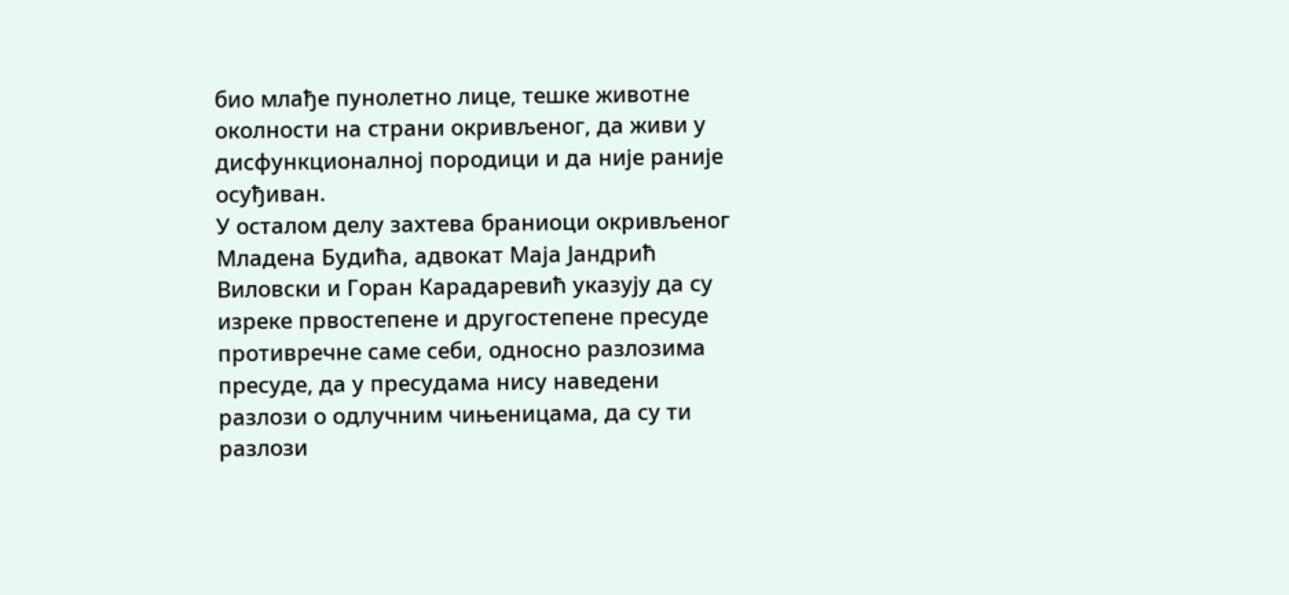био млађе пунолетно лице, тешке животне околности на страни окривљеног, да живи у дисфункционалној породици и да није раније осуђиван.
У осталом делу захтева браниоци окривљенoг Младена Будића, адвокат Маја Јандрић Виловски и Горан Карадаревић указују да су изреке првостепене и другостепене пресуде противречне саме себи, односно разлозима пресуде, да у пресудама нису наведени разлози о одлучним чињеницама, да су ти разлози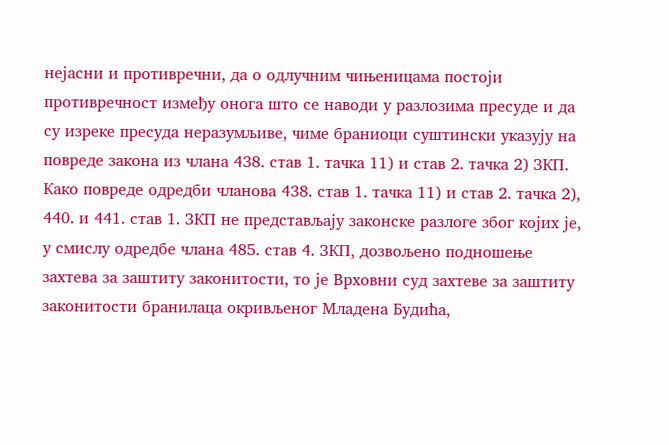нејасни и противречни, да о одлучним чињеницама постоји противречност између онога што се наводи у разлозима пресуде и да су изреке пресуда неразумљиве, чиме браниоци суштински указују на повреде закона из члана 438. став 1. тачка 11) и став 2. тачка 2) ЗКП.
Како повреде одредби чланова 438. став 1. тачка 11) и став 2. тачка 2), 440. и 441. став 1. ЗКП не представљају законске разлоге због којих је, у смислу одредбе члана 485. став 4. ЗКП, дозвољено подношење захтева за заштиту законитости, то је Врховни суд захтеве за заштиту законитости бранилаца окривљеног Младена Будића,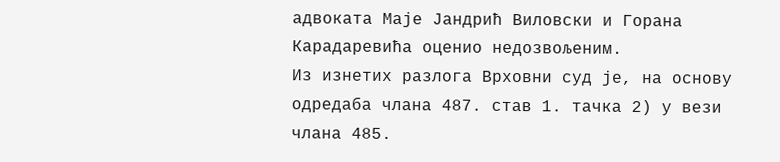адвоката Маје Јандрић Виловски и Горана Карадаревића оценио недозвољеним.
Из изнетих разлога Врховни суд је, на основу одредаба члана 487. став 1. тачка 2) у вези члана 485.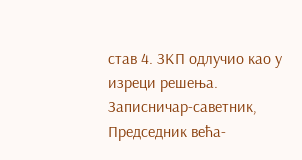став 4. ЗКП одлучио као у изреци решења.
Записничар-саветник, Председник већа-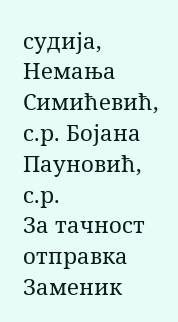судија,
Немања Симићевић, с.р. Бојана Пауновић, с.р.
За тачност отправка
Заменик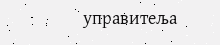управитеља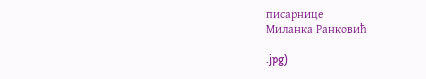писарнице
Миланка Ранковић

.jpg)